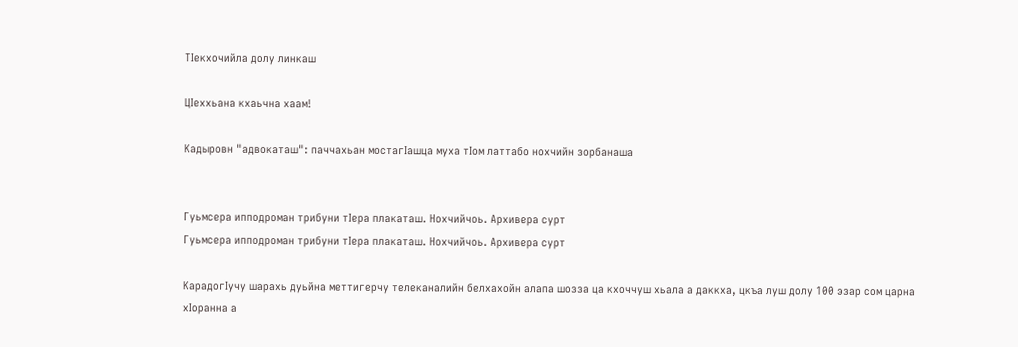ТIекхочийла долу линкаш

ЦIеххьана кхаьчна хаам!

Кадыровн "адвокаташ": паччахьан мостагIашца муха тIом латтабо нохчийн зорбанаша


Гуьмсера ипподроман трибуни тIера плакаташ. Нохчийчоь. Архивера сурт
Гуьмсера ипподроман трибуни тIера плакаташ. Нохчийчоь. Архивера сурт

КарадогIучу шарахь дуьйна меттигерчу телеканалийн белхахойн алапа шозза ца кхоччуш хьала а даккха, цкъа луш долу 100 эзар сом царна хIоранна а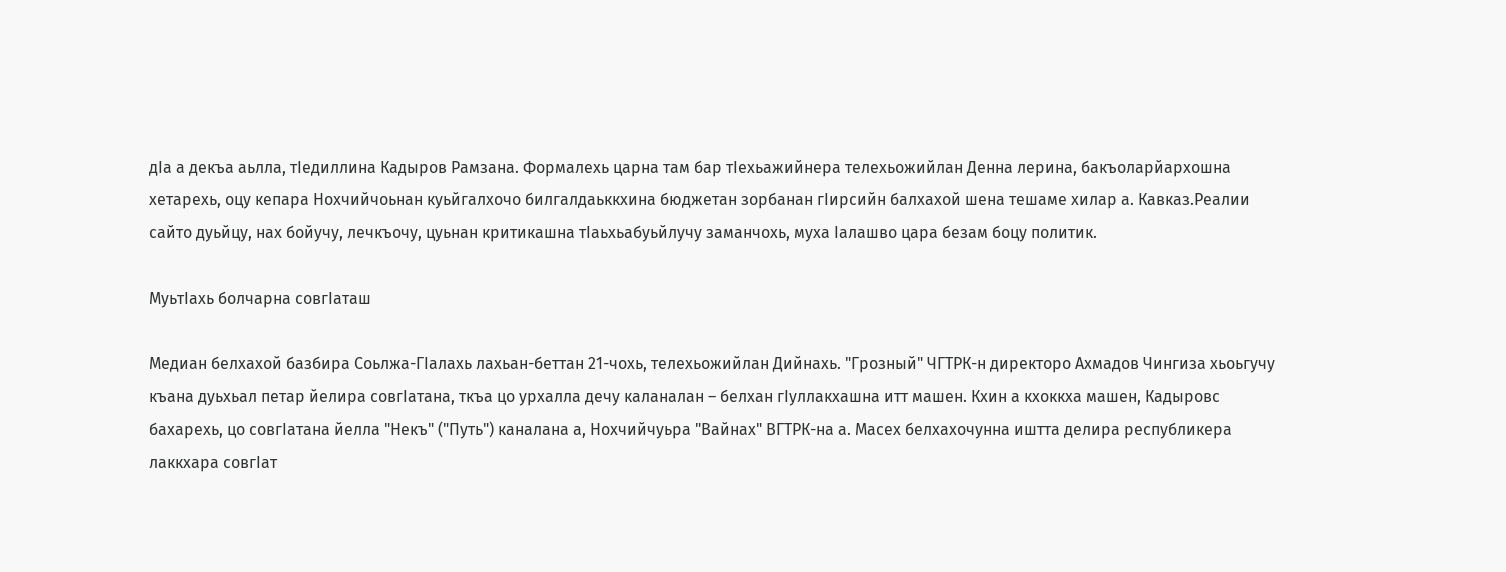дIа а декъа аьлла, тIедиллина Кадыров Рамзана. Формалехь царна там бар тIехьажийнера телехьожийлан Денна лерина, бакъоларйархошна хетарехь, оцу кепара Нохчийчоьнан куьйгалхочо билгалдаьккхина бюджетан зорбанан гIирсийн балхахой шена тешаме хилар а. Кавказ.Реалии сайто дуьйцу, нах бойучу, лечкъочу, цуьнан критикашна тIаьхьабуьйлучу заманчохь, муха Iалашво цара безам боцу политик.

МуьтIахь болчарна совгIаташ

Медиан белхахой базбира Соьлжа-ГIалахь лахьан-беттан 21-чохь, телехьожийлан Дийнахь. "Грозный" ЧГТРК-н директоро Ахмадов Чингиза хьоьгучу къана дуьхьал петар йелира совгIатана, ткъа цо урхалла дечу каланалан – белхан гIуллакхашна итт машен. Кхин а кхоккха машен, Кадыровс бахарехь, цо совгIатана йелла "Некъ" ("Путь") каналана а, Нохчийчуьра "Вайнах" ВГТРК-на а. Масех белхахочунна иштта делира республикера лаккхара совгIат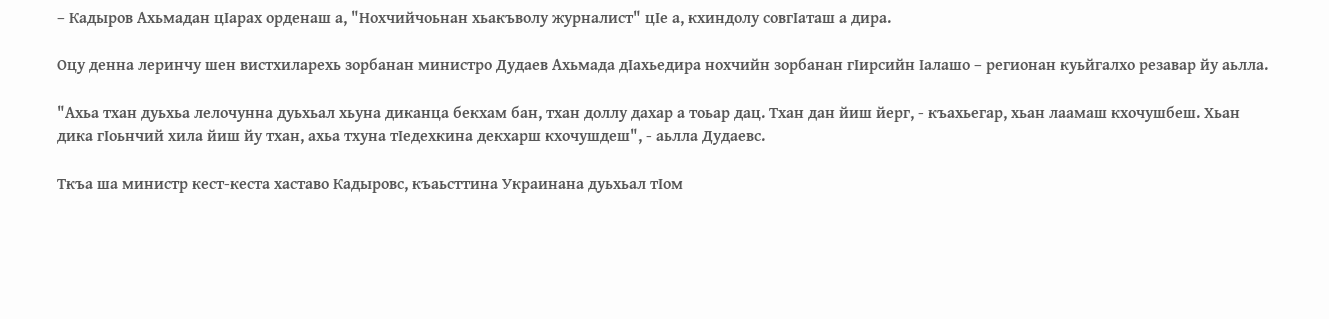– Кадыров Ахьмадан цIарах орденаш а, "Нохчийчоьнан хьакъволу журналист" цIе а, кхиндолу совгIаташ а дира.

Оцу денна леринчу шен вистхиларехь зорбанан министро Дудаев Ахьмада дIахьедира нохчийн зорбанан гIирсийн Iалашо – регионан куьйгалхо резавар йу аьлла.

"Ахьа тхан дуьхьа лелочунна дуьхьал хьуна диканца бекхам бан, тхан доллу дахар а тоьар дац. Тхан дан йиш йерг, - къахьегар, хьан лаамаш кхочушбеш. Хьан дика гIоьнчий хила йиш йу тхан, ахьа тхуна тIедехкина декхарш кхочушдеш", - аьлла Дудаевс.

Ткъа ша министр кест-кеста хаставо Кадыровс, къаьсттина Украинана дуьхьал тIом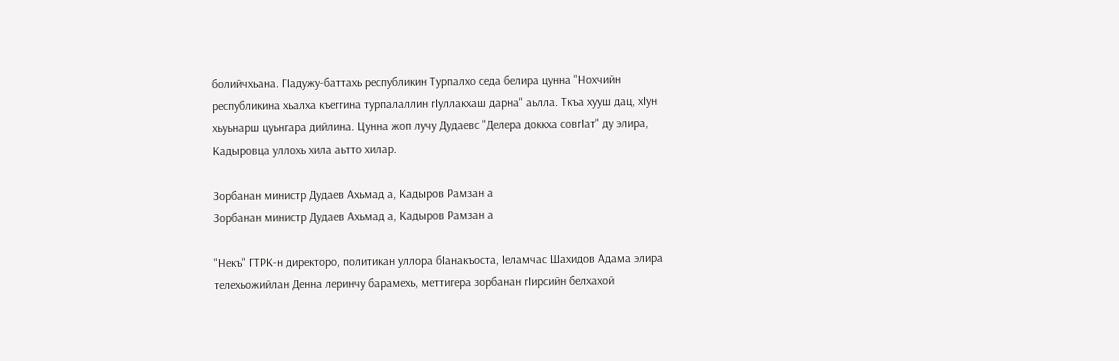болийчхьана. ГIадужу-баттахь республикин Турпалхо седа белира цунна "Нохчийн республикина хьалха къеггина турпалаллин гIуллакхаш дарна" аьлла. Ткъа хууш дац, хIун хьуьнарш цуьнгара дийлина. Цунна жоп лучу Дудаевс "Делера доккха совгIат" ду элира, Кадыровца уллохь хила аьтто хилар.

Зорбанан министр Дудаев Ахьмад а, Кадыров Рамзан а
Зорбанан министр Дудаев Ахьмад а, Кадыров Рамзан а

"Некъ" ГТРК-н директоро, политикан уллора бIанакъоста, Iеламчас Шахидов Адама элира телехьожийлан Денна леринчу барамехь, меттигера зорбанан гIирсийн белхахой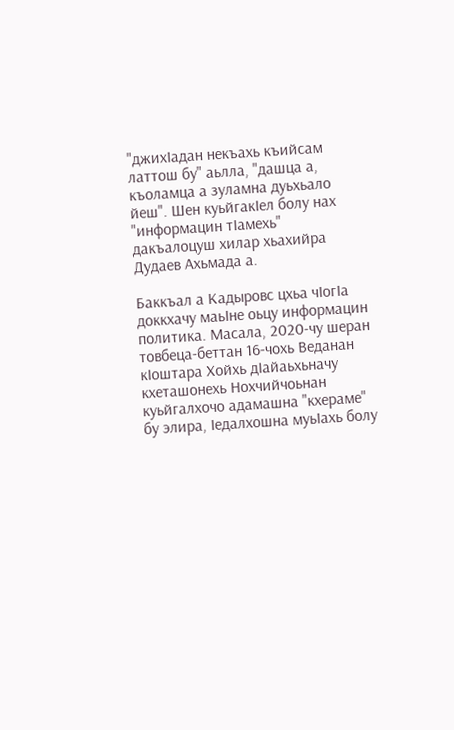"джихIадан некъахь къийсам латтош бу" аьлла, "дашца а, къоламца а зуламна дуьхьало йеш". Шен куьйгакIел болу нах "информацин тIамехь" дакъалоцуш хилар хьахийра Дудаев Ахьмада а.

Баккъал а Кадыровс цхьа чIогIа доккхачу маьIне оьцу информацин политика. Масала, 2020-чу шеран товбеца-беттан 16-чохь Веданан кIоштара Хойхь дIайаьхьначу кхеташонехь Нохчийчоьнан куьйгалхочо адамашна "кхераме" бу элира, Iедалхошна муьIахь болу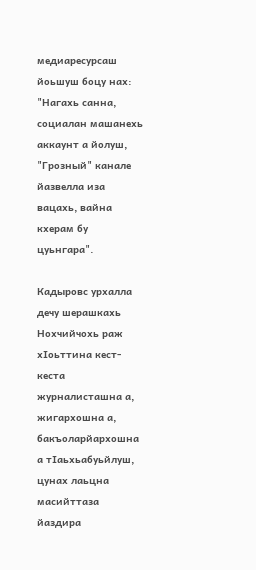медиаресурсаш йоьшуш боцу нах: "Нагахь санна, социалан машанехь аккаунт а йолуш, "Грозный" канале йазвелла иза вацахь, вайна кхерам бу цуьнгара".

Кадыровс урхалла дечу шерашкахь Нохчийчохь раж хIоьттина кест-кеста журналисташна а, жигархошна а, бакъоларйархошна а тIаьхьабуьйлуш, цунах лаьцна масийттаза йаздира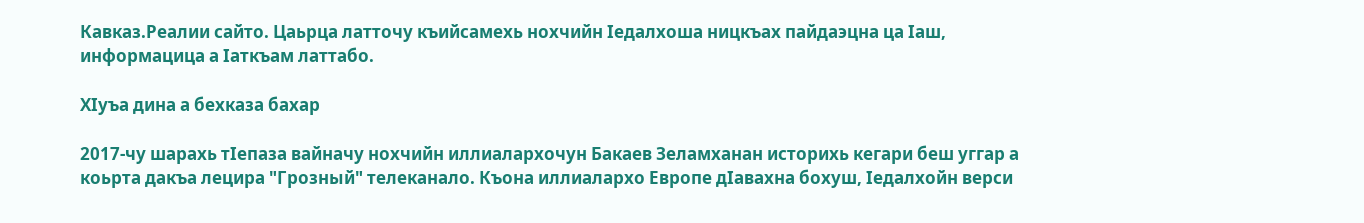Кавказ.Реалии сайто. Цаьрца латточу къийсамехь нохчийн Iедалхоша ницкъах пайдаэцна ца Iаш, информацица а Iаткъам латтабо.

ХIуъа дина а бехказа бахар

2017-чу шарахь тIепаза вайначу нохчийн иллиалархочун Бакаев Зеламханан историхь кегари беш уггар а коьрта дакъа лецира "Грозный" телеканало. Къона иллиалархо Европе дIавахна бохуш, Iедалхойн верси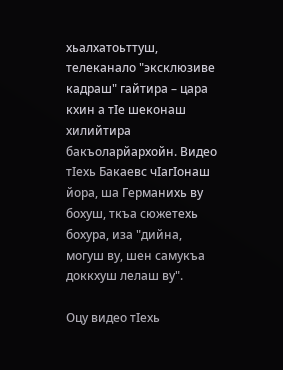хьалхатоьттуш, телеканало "эксклюзиве кадраш" гайтира – цара кхин а тIе шеконаш хилийтира бакъоларйархойн. Видео тIехь Бакаевс чIагIонаш йора, ша Германихь ву бохуш, ткъа сюжетехь бохура, иза "дийна, могуш ву, шен самукъа доккхуш лелаш ву".

Оцу видео тIехь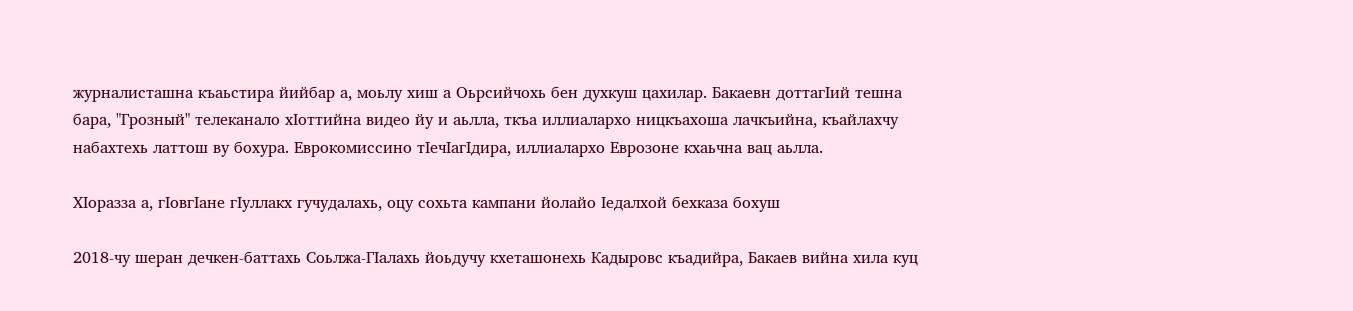журналисташна къаьстира йийбар а, моьлу хиш а Оьрсийчохь бен духкуш цахилар. Бакаевн доттагIий тешна бара, "Грозный" телеканало хIоттийна видео йу и аьлла, ткъа иллиалархо ницкъахоша лачкъийна, къайлахчу набахтехь латтош ву бохура. Еврокомиссино тIечIагIдира, иллиалархо Еврозоне кхаьчна вац аьлла.

ХIоразза а, гIовгIане гIуллакх гучудалахь, оцу сохьта кампани йолайо Iедалхой бехказа бохуш

2018-чу шеран дечкен-баттахь Соьлжа-ГIалахь йоьдучу кхеташонехь Кадыровс къадийра, Бакаев вийна хила куц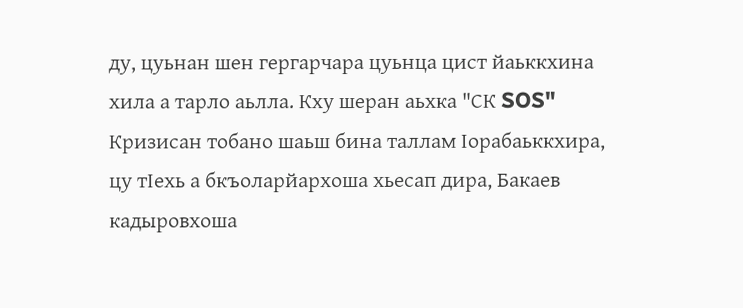ду, цуьнан шен гергарчара цуьнца цист йаьккхина хила а тарло аьлла. Кху шеран аьхка "СК SOS" Кризисан тобано шаьш бина таллам Iорабаьккхира, цу тIехь а бкъоларйархоша хьесап дира, Бакаев кадыровхоша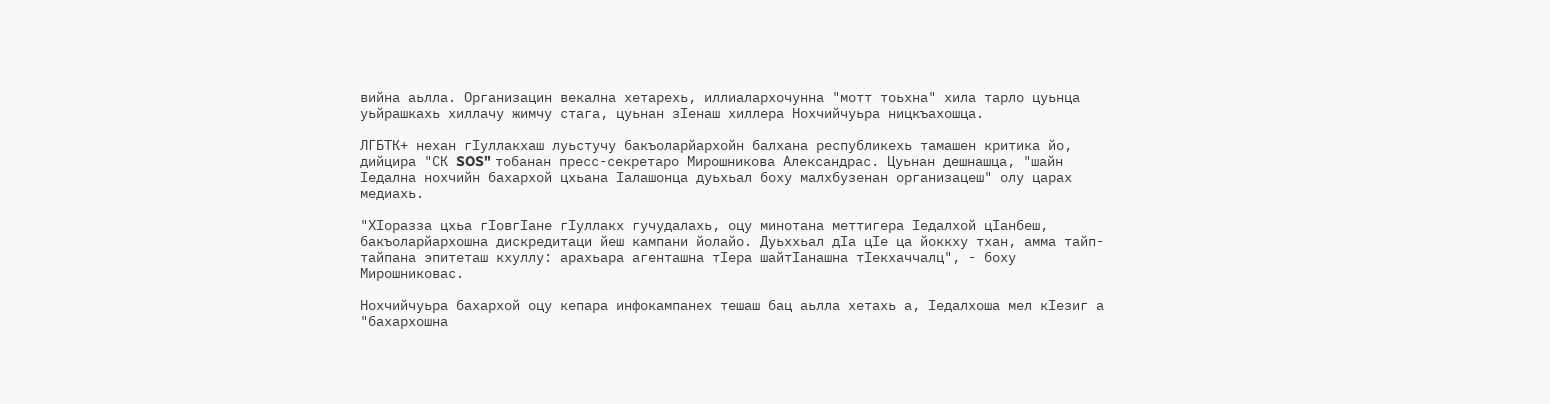вийна аьлла. Организацин векална хетарехь, иллиалархочунна "мотт тоьхна" хила тарло цуьнца уьйрашкахь хиллачу жимчу стага, цуьнан зIенаш хиллера Нохчийчуьра ницкъахошца.

ЛГБТК+ нехан гIуллакхаш луьстучу бакъоларйархойн балхана республикехь тамашен критика йо, дийцира "СК SOS" тобанан пресс-секретаро Мирошникова Александрас. Цуьнан дешнашца, "шайн Iедална нохчийн бахархой цхьана Iалашонца дуьхьал боху малхбузенан организацеш" олу царах медиахь.

"ХIоразза цхьа гIовгIане гIуллакх гучудалахь, оцу минотана меттигера Iедалхой цIанбеш, бакъоларйархошна дискредитаци йеш кампани йолайо. Дуьххьал дIа цIе ца йоккху тхан, амма тайп-тайпана эпитеташ кхуллу: арахьара агенташна тIера шайтIанашна тIекхаччалц", - боху Мирошниковас.

Нохчийчуьра бахархой оцу кепара инфокампанех тешаш бац аьлла хетахь а, Iедалхоша мел кIезиг а "бахархошна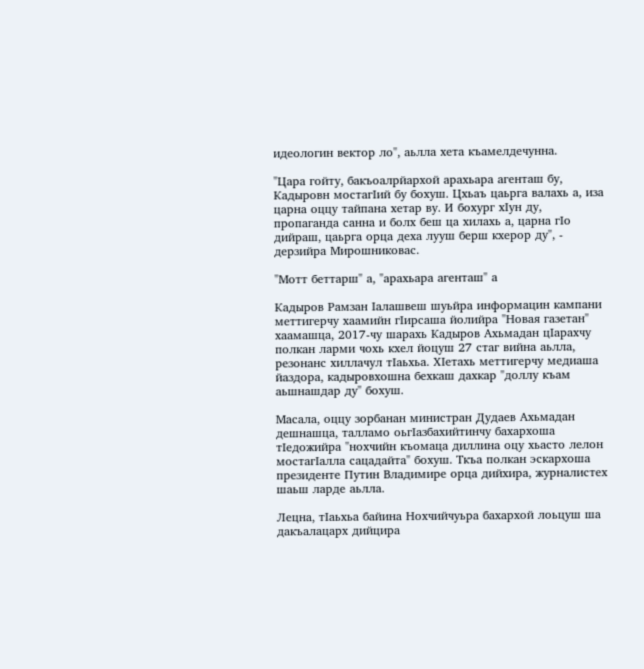идеологин вектор ло", аьлла хета къамелдечунна.

"Цара гойту, бакъоалрйархой арахьара агенташ бу, Кадыровн мостагIий бу бохуш. Цхьаъ цаьрга валахь а, иза царна оццу тайпана хетар ву. И бохург хIун ду, пропаганда санна и болх беш ца хилахь а, царна гIо дийраш, цаьрга орца деха лууш берш кхерор ду", - дерзийра Мирошниковас.

"Мотт беттарш" а, "арахьара агенташ" а

Кадыров Рамзан Iалашвеш шуьйра информацин кампани меттигерчу хаамийн гIирсаша йолийра "Новая газетан" хаамашца, 2017-чу шарахь Кадыров Ахьмадан цIарахчу полкан ларми чохь кхел йоцуш 27 стаг вийна аьлла, резонанс хиллачул тIаьхьа. ХIетахь меттигерчу медиаша йаздора, кадыровхошна бехкаш дахкар "доллу къам аьшнашдар ду" бохуш.

Масала, оццу зорбанан министран Дудаев Ахьмадан дешнашца, талламо оьгIазбахийтинчу бахархоша тIедожийра "нохчийн къомаца диллина оцу хьасто лелон мостагIалла сацадайта" бохуш. Ткъа полкан эскархоша президенте Путин Владимире орца дийхира, журналистех шаьш ларде аьлла.

Лецна, тIаьхьа байина Нохчийчуьра бахархой лоьцуш ша дакъалацарх дийцира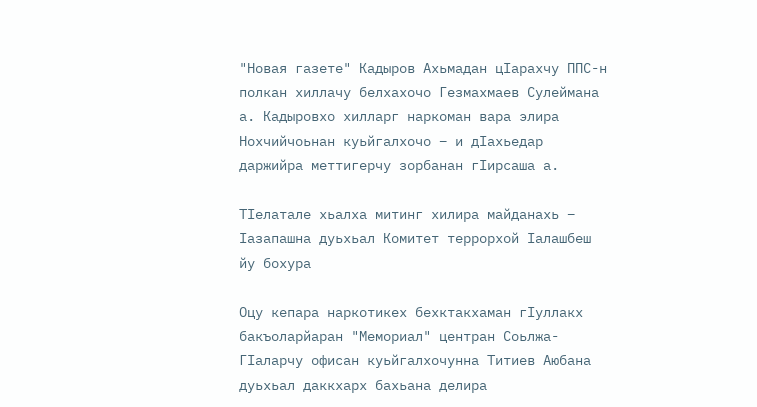"Новая газете" Кадыров Ахьмадан цIарахчу ППС-н полкан хиллачу белхахочо Гезмахмаев Сулеймана а. Кадыровхо хилларг наркоман вара элира Нохчийчоьнан куьйгалхочо – и дIахьедар даржийра меттигерчу зорбанан гIирсаша а.

ТIелатале хьалха митинг хилира майданахь – Iазапашна дуьхьал Комитет террорхой Iалашбеш йу бохура

Оцу кепара наркотикех бехктакхаман гIуллакх бакъоларйаран "Мемориал" центран Соьлжа-ГIаларчу офисан куьйгалхочунна Титиев Аюбана дуьхьал даккхарх бахьана делира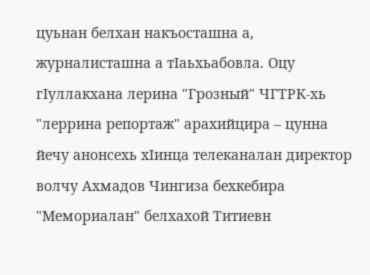цуьнан белхан накъосташна а, журналисташна а тIаьхьабовла. Оцу гIуллакхана лерина "Грозный" ЧГТРК-хь "леррина репортаж" арахийцира – цунна йечу анонсехь хIинца телеканалан директор волчу Ахмадов Чингиза бехкебира "Мемориалан" белхахой Титиевн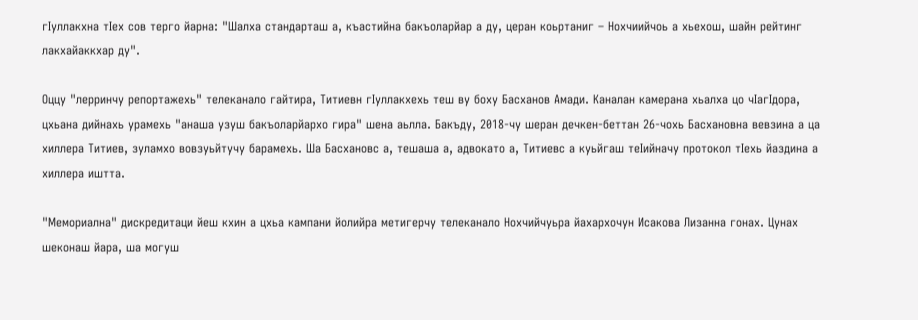гIуллакхна тIех сов терго йарна: "Шалха стандарташ а, къастийна бакъоларйар а ду, церан коьртаниг – Нохчиийчоь а хьехош, шайн рейтинг лакхайаккхар ду".

Оццу "лерринчу репортажехь" телеканало гайтира, Титиевн гIуллакхехь теш ву боху Басханов Амади. Каналан камерана хьалха цо чIагIдора, цхьана дийнахь урамехь "анаша узуш бакъоларйархо гира" шена аьлла. Бакъду, 2018-чу шеран дечкен-беттан 26-чохь Басхановна вевзина а ца хиллера Титиев, зуламхо вовзуьйтучу барамехь. Ша Басхановс а, тешаша а, адвокато а, Титиевс а куьйгаш теIийначу протокол тIехь йаздина а хиллера иштта.

"Мемориална" дискредитаци йеш кхин а цхьа кампани йолийра метигерчу телеканало Нохчийчуьра йахархочун Исакова Лизанна гонах. Цунах шеконаш йара, ша могуш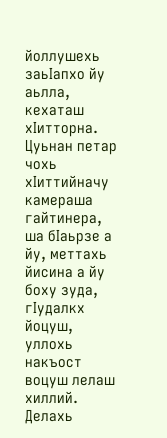йоллушехь заьIапхо йу аьлла, кехаташ хIитторна. Цуьнан петар чохь хIиттийначу камераша гайтинера, ша бIаьрзе а йу, меттахь йисина а йу боху зуда, гIудалкх йоцуш, уллохь накъост воцуш лелаш хиллий. Делахь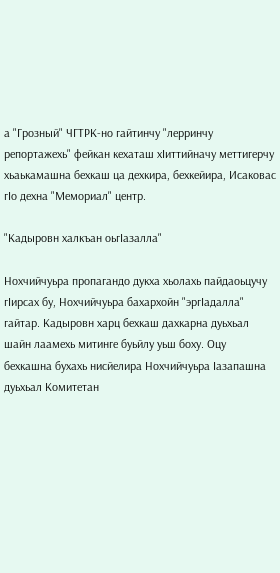а "Грозный" ЧГТРК-но гайтинчу "лерринчу репортажехь" фейкан кехаташ хIиттийначу меттигерчу хьаькамашна бехкаш ца дехкира, бехкейира, Исаковас гIо дехна "Мемориал" центр.

"Кадыровн халкъан оьгIазалла"

Нохчийчуьра пропагандо дукха хьолахь пайдаоьцучу гIирсах бу, Нохчийчуьра бахархойн "эргIадалла" гайтар. Кадыровн харц бехкаш дахкарна дуьхьал шайн лаамехь митинге буьйлу уьш боху. Оцу бехкашна бухахь нисйелира Нохчийчуьра Iазапашна дуьхьал Комитетан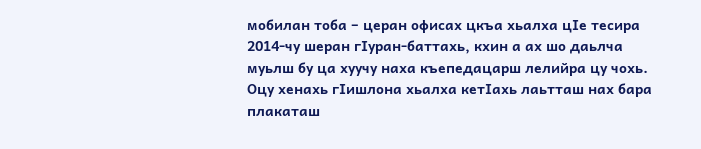мобилан тоба – церан офисах цкъа хьалха цIе тесира 2014-чу шеран гIуран-баттахь, кхин а ах шо даьлча муьлш бу ца хуучу наха къепедацарш лелийра цу чохь. Оцу хенахь гIишлона хьалха кетIахь лаьтташ нах бара плакаташ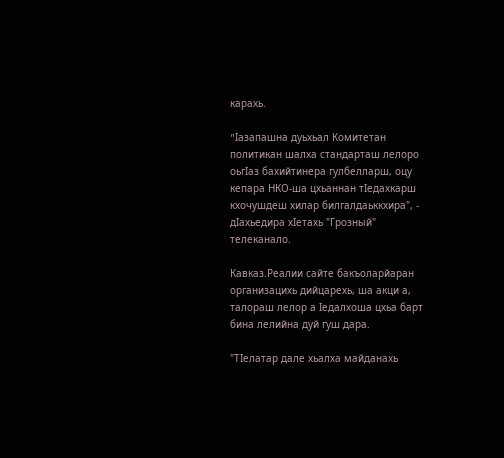карахь.

"Iазапашна дуьхьал Комитетан политикан шалха стандарташ лелоро оьгIаз бахийтинера гулбелларш, оцу кепара НКО-ша цхьаннан тIедахкарш кхочушдеш хилар билгалдаьккхира", - дIахьедира хIетахь "Грозный" телеканало.

Кавказ.Реалии сайте бакъоларйаран организацихь дийцарехь, ша акци а, талораш лелор а Iедалхоша цхьа барт бина лелийна дуй гуш дара.

"ТIелатар дале хьалха майданахь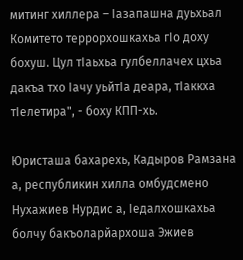митинг хиллера – Iазапашна дуьхьал Комитето террорхошкахьа гIо доху бохуш. Цул тIаьхьа гулбеллачех цхьа дакъа тхо Iачу уьйтIа деара, тIаккха тIелетира", - боху КПП-хь.

Юристаша бахарехь, Кадыров Рамзана а, республикин хилла омбудсмено Нухажиев Нурдис а, Iедалхошкахьа болчу бакъоларйархоша Эжиев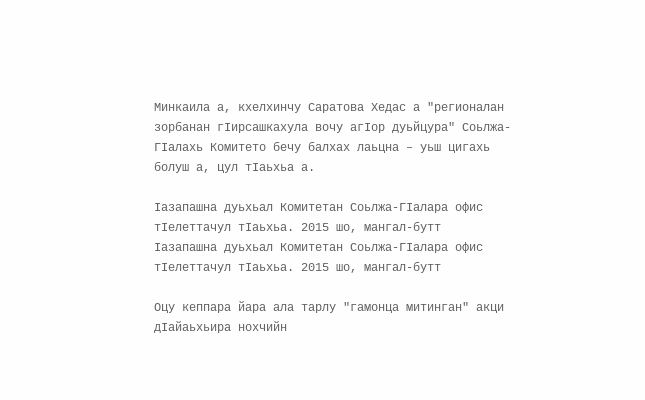Минкаила а, кхелхинчу Саратова Хедас а "регионалан зорбанан гIирсашкахула вочу агIор дуьйцура" Соьлжа-ГIалахь Комитето бечу балхах лаьцна – уьш цигахь болуш а, цул тIаьхьа а.

Iазапашна дуьхьал Комитетан Соьлжа-ГIалара офис тIелеттачул тIаьхьа. 2015 шо, мангал-бутт
Iазапашна дуьхьал Комитетан Соьлжа-ГIалара офис тIелеттачул тIаьхьа. 2015 шо, мангал-бутт

Оцу кеппара йара ала тарлу "гамонца митинган" акци дIайаьхьира нохчийн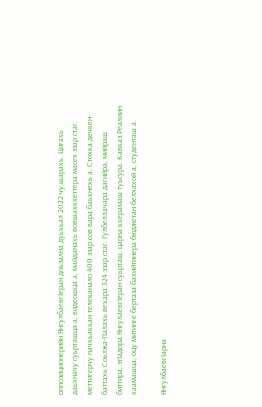оппозиционерийн ЯнгулбаевгIеран доьзална дуьхьал 2022-чу шарахь. Цигахь даьхначу суьрташца а, видеошца а, майданахь вовшахкхеттера масех эзар стаг, меттигерчу пачхьакхан телеканало 400 эзар сов вара баьхнехь а. Стохка дечкен-баттахь Соьлжа-ГIалахь вехара 324 эзар стаг. Гулбеллачара дагийра, мийраш биттира, этIадора ЯнгулаевгIеран суьрташ, царна кхерамаш туьсура. Кавказ.Реалиин хаамашца, оцу митинге бертаза бахийтинера бюджетан белхахой а, студенташ а.

ЯнгулбаевгIарна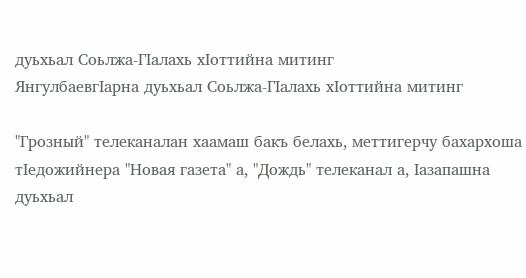дуьхьал Соьлжа-ГIалахь хIоттийна митинг
ЯнгулбаевгIарна дуьхьал Соьлжа-ГIалахь хIоттийна митинг

"Грозный" телеканалан хаамаш бакъ белахь, меттигерчу бахархоша тIедожийнера "Новая газета" а, "Дождь" телеканал а, Iазапашна дуьхьал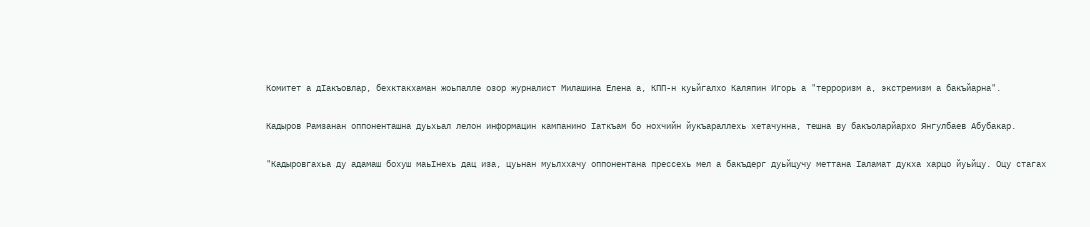Комитет а дIакъовлар, бехктакхаман жоьпалле озор журналист Милашина Елена а, КПП-н куьйгалхо Каляпин Игорь а "терроризм а, экстремизм а бакъйарна".

Кадыров Рамзанан оппоненташна дуьхьал лелон информацин кампанино Iаткъам бо нохчийн йукъараллехь хетачунна, тешна ву бакъоларйархо Янгулбаев Абубакар.

"Кадыровгахьа ду адамаш бохуш маьIнехь дац иза, цуьнан муьлххачу оппонентана прессехь мел а бакъдерг дуьйцучу меттана Iаламат дукха харцо йуьйцу. Оцу стагах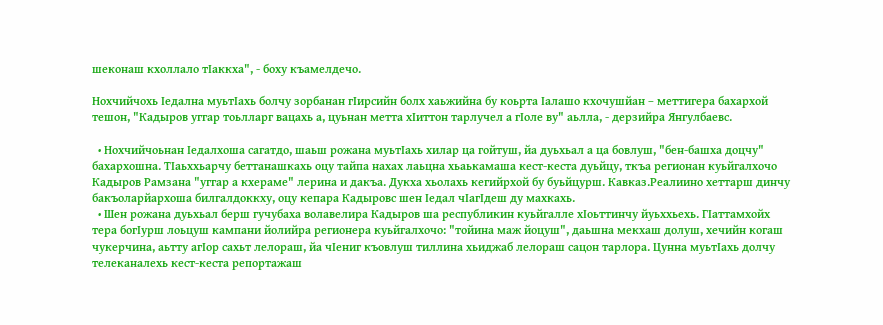шеконаш кхоллало тIаккха", - боху къамелдечо.

Нохчийчохь Iедална муьтIахь болчу зорбанан гIирсийн болх хаьжийна бу коьрта Iалашо кхочушйан – меттигера бахархой тешон, "Кадыров уггар тоьлларг вацахь а, цуьнан метта хIиттон тарлучел а гIоле ву" аьлла, - дерзийра Янгулбаевс.

  • Нохчийчоьнан Iедалхоша сагатдо, шаьш рожана муьтIахь хилар ца гойтуш, йа дуьхьал а ца бовлуш, "бен-башха доцчу" бахархошна. ТIаьххьарчу беттанашкахь оцу тайпа нахах лаьцна хьаькамаша кест-кеста дуьйцу, ткъа регионан куьйгалхочо Кадыров Рамзана "уггар а кхераме" лерина и дакъа. Дукха хьолахь кегийрхой бу буьйцурш. Кавказ.Реалиино хеттарш динчу бакъоларйархоша билгалдоккху, оцу кепара Кадыровс шен Iедал чIагIдеш ду махкахь.
  • Шен рожана дуьхьал берш гучубаха волавелира Кадыров ша республикин куьйгалле хIоьттинчу йуьххьехь. ГIаттамхойх тера богIурш лоьцуш кампани йолийра регионера куьйгалхочо: "тойина маж йоцуш", даьшна мекхаш долуш, хечийн когаш чукерчина, аьтту агIор сахьт лелораш, йа чIениг къовлуш тиллина хьиджаб лелораш сацон тарлора. Цунна муьтIахь долчу телеканалехь кест-кеста репортажаш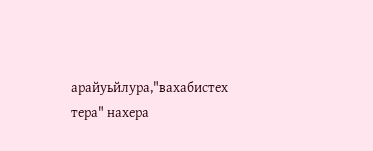арайуьйлура,"вахабистех тера" нахера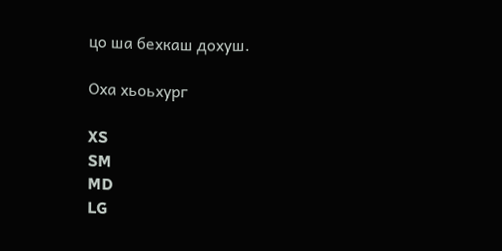цо ша бехкаш дохуш.

Оха хьоьхург

XS
SM
MD
LG